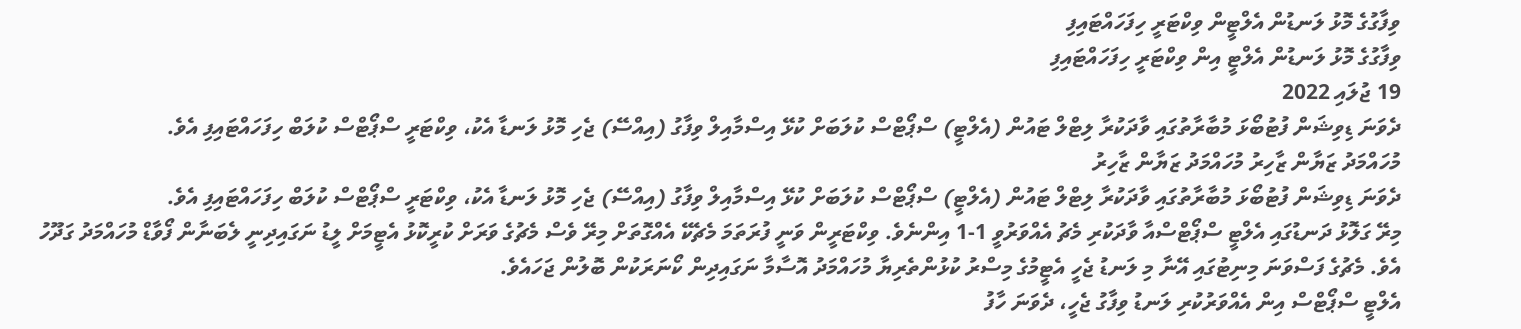ވިފާގުގެ މޮޅު ލަނޑުން އެލްޓީން ވިކްޓަރީ ހިފަހައްޓައިފި
ވިފާގުގެ މޮޅު ލަނޑުން އެލްޓީ އިން ވިކްޓަރީ ހިފަހައްޓައިފި
19 ޖުލައި 2022
ދެވަނަ ޑިވިޝަން ފުޓުބޯޅަ މުބާރާތުގައި ވާދަކުރާ ލިޓްލް ޓައުން (އެލްޓީ) ސްޕޯޓްސް ކުލަބަށް ކުޅޭ އިސްމާއިލް ވިފާގު (އިއްސޭ) ޖެހި މޮޅު ލަނޑާ އެކު، ވިކްޓަރީ ސްޕޯޓްސް ކުލަބް ހިފަހައްޓައިފި އެވެ.
މުހައްމަދު ޒަޔާން ޒާހިރު މުހައްމަދު ޒަޔާން ޒާހިރު
ދެވަނަ ޑިވިޝަން ފުޓުބޯޅަ މުބާރާތުގައި ވާދަކުރާ ލިޓްލް ޓައުން (އެލްޓީ) ސްޕޯޓްސް ކުލަބަށް ކުޅޭ އިސްމާއިލް ވިފާގު (އިއްސޭ) ޖެހި މޮޅު ލަނޑާ އެކު، ވިކްޓަރީ ސްޕޯޓްސް ކުލަބް ހިފަހައްޓައިފި އެވެ.
މިރޭ ގަލޮޅު ދަނޑުގައި އެލްޓީ ސްޕޯޓްސްއާ ވާދަކުރި މެޗު އެއްވަރުވީ 1-1 އިންނެވެ. ވިކްޓަރީން ވަނީ ފުރަތަމަ މެޗެކޭ އެއްގޮތަށް މިރޭ ވެސް މެޗުގެ ވަރަށް ކުރީކޮޅު އެޓީމަށް ލީޑު ނަގައިދިނީ ލެބަނާން ފޯވާޑް މުހައްމަދު ގަދޫހު އެވެ. މެޗުގެ ފަސްވަނަ މިނިޓުގައި އޭނާ މި ލަނޑު ޖެހީ އެޓީމުގެ މިސްރު ކުޅުންތެރިޔާ މުހައްމަދު އޮސާމާ ނަގައިދިން ކޯނަރަކުން ބޮލުން ޖަހައެވެ.
އެލްޓީ ސްޕޯޓްސް އިން އެއްވަރުކުރި ލަނޑު ވިފާގު ޖެހީ، ދެވަނަ ހާފު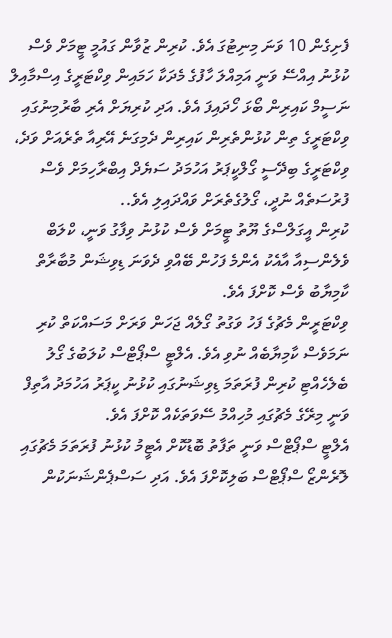ފެށިގެން 10 ވަނަ މިނިޓުގަ އެވެ. ކުރިން ޒުވާން ގައުމީ ޓީމަށް ވެސް ކުޅުނު އިއްސޭ ވަނީ އަމިއްލަ ހާފުގެ މެދަކާ ހަމައިން ވިކްޓަރީގެ އިސްމާއިލް ނަސީމް ކައިރިން ބޯޅަ ހޯދައިފަ އެވެ. އަދި ކުރިޔަށް އެރި ބާރުމިނުގައި ވިކްޓަރީގެ ތިން ކުޅުންތެރިން ކައިރިން ދެމިގަނެ އޭރިއާ ތެރެއަށް ވަދެ، ވިކްޓަރީގެ ބިދޭސީ ގޯލްކީޕަރު އަހުމަދު ސަޔެދް އިބްރާހިމަށް ވެސް ފުރުސަތެއް ނުދީ، ގޯލުގެތެރަށް ވައްދައިލި އެވެ..
ކުރިން އީގަލްސްގެ ޔޫތު ޓީމަށް ވެސް ކުޅުނު ވިފާގު ވަނީ، ކްލަބް ވެލެންސިއާ އާއެކު އެންމެ ފަހުން ބޭއްވި ދެވަނަ ޑިވިޝަން މުބާރާތް ކާމިޔާބު ވެސް ކޮށްފަ އެވެ.
ވިކްޓަރީން މެޗުގެ ފަހު ވަގުތު ގޯލެއް ޖަހަން ވަރަށް މަސައްކަތް ކުރި ނަމަވެސް ކާމިޔާބެއް ނުވި އެވެ. އެލްޓީ ސްޕޯޓްސް ކުލަބުގެ ގޯލު ބެލެހެއްޓި ކުރިން ފުރަތަމަ ޑިވިޝަނުގައި ކުޅުނު ކީޕަރު އަހުމަދު އާތިފް ވަނީ މިރޭގެ މެޗުގައި މުހިއްމު ސޭވަތަކެއް ކޮށްފަ އެވެ.
އެލްޓީ ސްޕޯޓްސް ވަނީ ތަފާތު ބޮޑުކޮށް އެޓީމު ކުޅުނު ފުރަތަމަ މެޗުގައި ލޮރެންޒޯ ސްޕޯޓްސް ބަލިކޮށްފަ އެވެ. އަދި ސަސްޕެންޝަނަކުން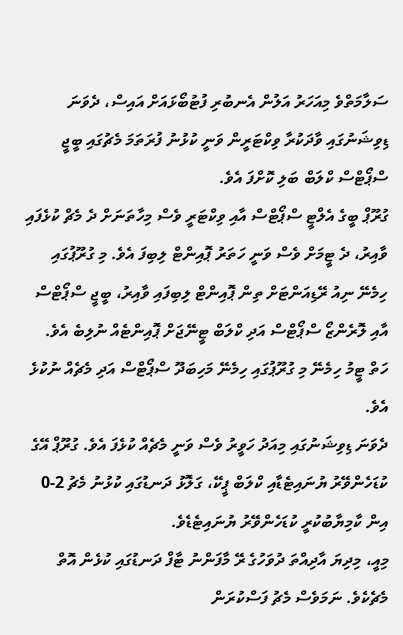ސަލާމަތްވެ މިއަހަރު އަލުން އެނބުރި ފުޓުބޯޅައަށް އައިސް، ދެވަނަ ޑިވިޝަނުގައި ވާދަކުރާ ވިކްޓަރީން ވަނީ ކުޅުނު ފުރަތަމަ މެޗުގައި ބީޖީ ސްޕޯޓްސް ކްލަބް ބަލި ކޮށްފަ އެވެ.
ގުރޫޕް ބީގެ އެލްޓީ ސްޕޯޓްސް އާއި ވިކްޓަރީ ވެސް މިހާތަނަށް ދެ މެޗް ކުޅެފައި ވާއިރު، ދެ ޓީމަށް ވެސް ވަނީ ހަތަރު ޕޮއިންޓް ލިބިފަ އެވެ. މި ގުރޫޕުގައި ހިމެނޭ ނިއު ރޭޑިއަންޓަށް ތިން ޕޮއިންޓް ލިބިފައި ވާއިރު، ބީޖީ ސްޕޯޓްސް އާއި ލޮރެންޒޯ ސްޕޯޓްސް އަދި ކްލަބް ޓީނޭޖަށް ޕޮއިންޓެއް ނުލިބެ އެވެ. ހަތް ޓީމު ހިމެނޭ މި ގުރޫޕުގައި ހިމެނޭ މަހިބަދޫ ސްޕޯޓްސް އަދި މެޗެއް ނުކުޅެ އެވެ.
ދެވަނަ ޑިވިޝަނުގައި މިއަދު ހަވީރު ވެސް ވަނީ މެޗެއް ކުޅެފަ އެވެ. ގުރޫޕް އޭގެ ކުޑަހެންވޭރު ޔުނައިޓެޑާއި ކްލަބް ޕީކޭ، ގަލޮޅު ދަނޑުގައި ކުޅުނު މެޗު 2-0 އިން ކާމިޔާބުކުރީ ކުޑަހެންވޭރު ޔުނައިޓެޑެވެ.
މިއީ، މިދިޔަ އާދިއްތަ ދުވަހުގެ ރޭ މާފަންނު ޓާފް ދަނޑުގައި ކުޅެން އޮތް މެޗެކެވެ. ނަމަވެސް މެޗު ފަސްކުރަން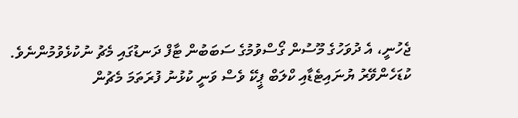ޖެހުނީ، އެ ދުވަހުގެ މޫސުން ގޯސްވުމުގެ ސަބަބުން ޓާފް ދަނޑުގައި މެޗު ނުކުޅެވުމުންނެވެ.
ކުޑަހެންވޭރު ޔުނައިޓެޑާއި ކްލަބް ޕީކޭ ވެސް ވަނީ ކުޅުނު ފުރަތަމަ މެޗުން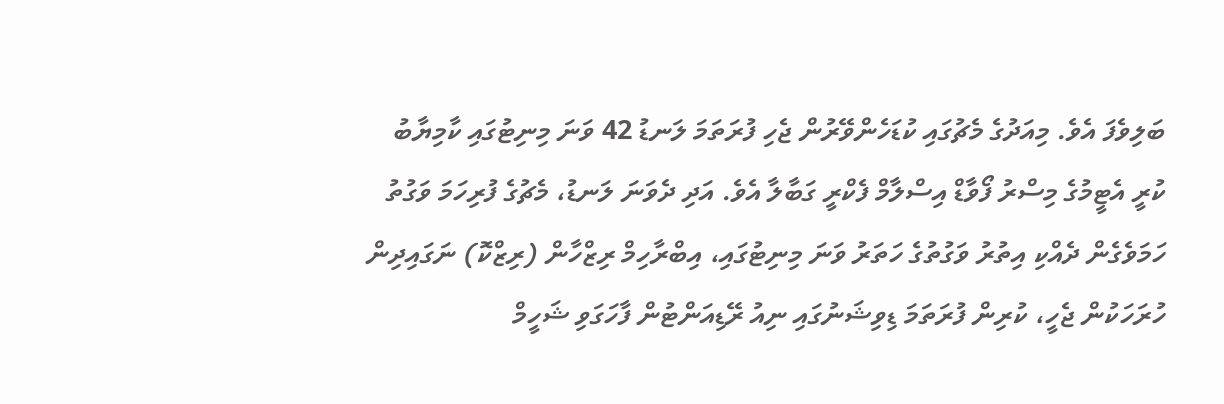ބަލިވެފަ އެވެ. މިއަދުގެ މެޗުގައި ކުޑަހެންވޭރުން ޖެހި ފުރަތަމަ ލަނޑު 42 ވަނަ މިނިޓުގައި ކާމިޔާބު ކުރީ އެޓީމުގެ މިސްރު ފޯވާޑް އިސްލާމް ފެކްރީ ގަބާލާ އެވެ. އަދި ދެވަނަ ލަނޑު، މެޗުގެ ފުރިހަމަ ވަގުތު ހަމަވެގެން ދެއްކި އިތުރު ވަގުތުގެ ހަތަރު ވަނަ މިނިޓުގައި، އިބްރާހިމް ރިޒްހާން (ރިޒްކޮ) ނަގައިދިން ހުރަހަކުން ޖެހީ، ކުރިން ފުރަތަމަ ޑިވިޝަނުގައި ނިއު ރޭޑިއަންޓުން ފާހަގަވި ޝަހީމް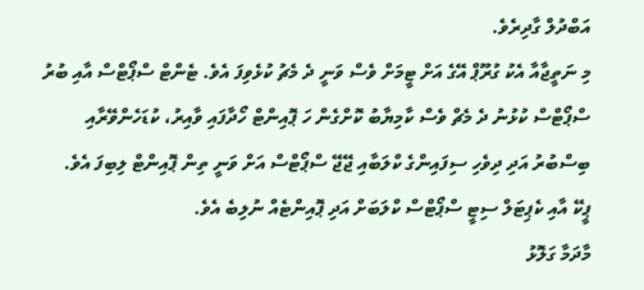އަބްދުލް ގާދިރެވެ.
މި ނަތީޖާއާ އެކު ގުރޫޕް އޭގެ އަށް ޓީމަށް ވެސް ވަނީ ދެ މެޗު ކުޅެވިފަ އެވެ. ޓެންޓް ސްޕޯޓްސް އާއި ބުރު ސްޕޯޓްސް ކުޅުނު ދެ މެޗް ވެސް ކާމިޔާބު ކޮށްގެން ހަ ޕޮއިންޓް ހޯދާފައި ވާއިރު، ކުޑަހެންވޭރާއި ބިސްބުރު އަދި ދިވެހި ސިފައިންގެ ކްލަބާއި ޖޭޖޭ ސްޕޯޓްސް އަށް ވަނީ ތިން ޕޮއިންޓް ލިބިފަ އެވެ. ޕީކޭ އާއި ކެޕިޓަލް ސިޓީ ސްޕޯޓްސް ކްލަބަށް އަދި ޕޮއިންޓެއް ނުލިބެ އެވެ.
މާދަމާ ގަލޮޅު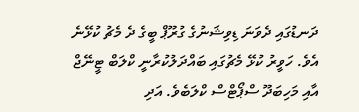ދަނޑުގައި ދެވަނަ ޑިވިޝަނުގެ ގުރޫޕް ބީގެ ދެ މެޗު ކުޅޭނެ އެވެ. ހަވީރު ކުޅޭ މެޗުގައި ބައްދަލުކުރާނީ ކްލަބް ޓީނޭޖް އާއި މަހިބަދޫ ސްޕޯޓްސް ކްލަބެވެ. އަދި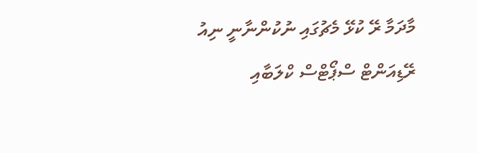މާދަމާ ރޭ ކުޅޭ މެޗުގައި ނުކުންނާނީ ނިއު ރޭޑިއަންޓް ސްޕޯޓްސް ކްލަބާއި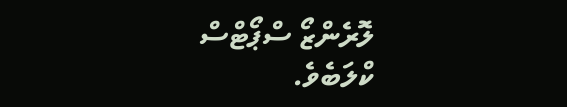ލޮރެންޒޯ ސްޕޯޓްސް ކްލަބެވެ.